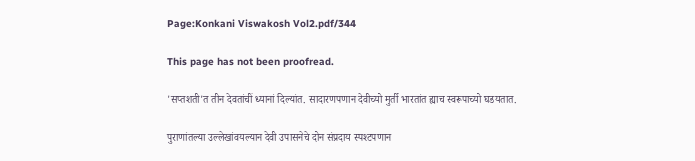Page:Konkani Viswakosh Vol2.pdf/344

This page has not been proofread.

'सप्तशती'त तीन देवतांचीं ध्यानां दिल्यांत. सादारणपणान देवीच्यो मुर्ती भारतांत ह्याच स्वरूपाच्यो घडयतात.

पुराणांतल्या उल्लेखांवयल्यान देवी उपासनेचे दोन संप्रदाय स्पश्टपणान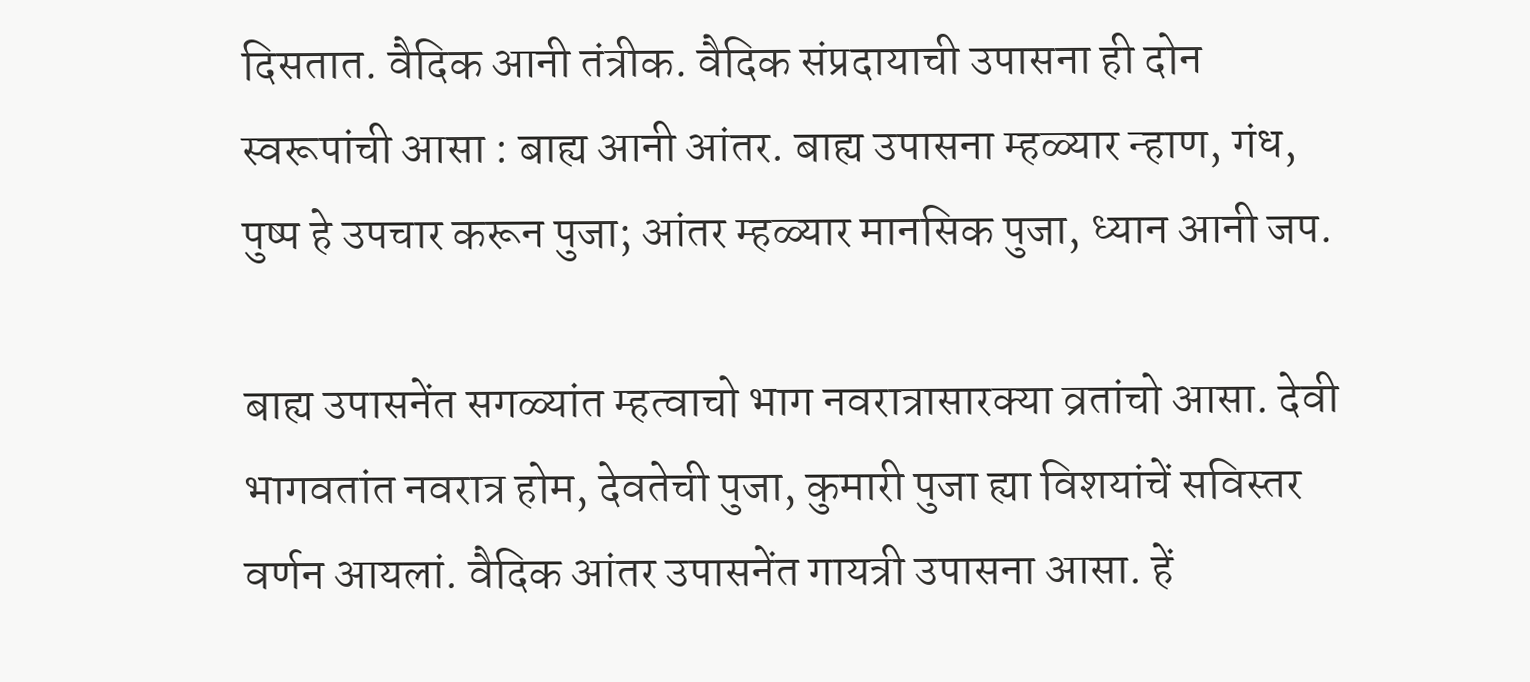दिसतात. वैदिक आनी तंत्रीक. वैदिक संप्रदायाची उपासना ही दोन स्वरूपांची आसा : बाह्य आनी आंतर. बाह्य उपासना म्हळ्यार न्हाण, गंध, पुष्प हे उपचार करून पुजा; आंतर म्हळ्यार मानसिक पुजा, ध्यान आनी जप.

बाह्य उपासनेंत सगळ्यांत म्हत्वाचो भाग नवरात्रासारक्या व्रतांचो आसा. देवी भागवतांत नवरात्र होम, देवतेची पुजा, कुमारी पुजा ह्या विशयांचें सविस्तर वर्णन आयलां. वैदिक आंतर उपासनेंत गायत्री उपासना आसा. हें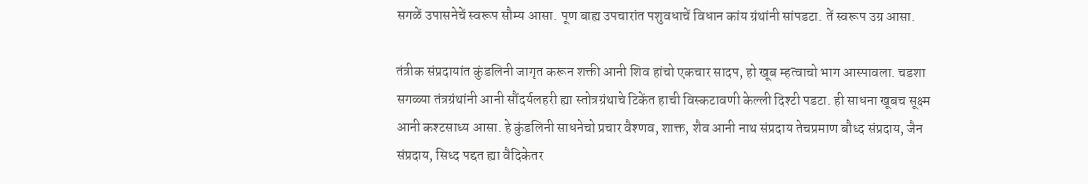सगळें उपासनेचें स्वरूप सौम्य आसा. पूण बाह्य उपचारांत पशुवधाचें विधान कांय ग्रंथांनी सांपडटा. तें स्वरूप उग्र आसा.

तंत्रीक संप्रदायांत कुंडलिनी जागृत करून शक्ती आनी शिव हांचो एकचार सादप, हो खूब म्हत्वाचो भाग आस्पावला. चडशा सगळ्या तंत्रग्रंथांनी आनी सौंदर्यलहरी ह्या स्तोत्रग्रंथाचे टिकेंत हाची विस्कटावणी केल्ली दिश्टी पडटा. ही साधना खूबच सूक्ष्म आनी कश्टसाध्य आसा. हे कुंडलिनी साधनेचो प्रचार वैश्णव, शाक्त, शैव आनी नाथ संप्रदाय तेचप्रमाण बौध्द संप्रदाय, जैन संप्रदाय, सिध्द पद्दत ह्या वैदिकेतर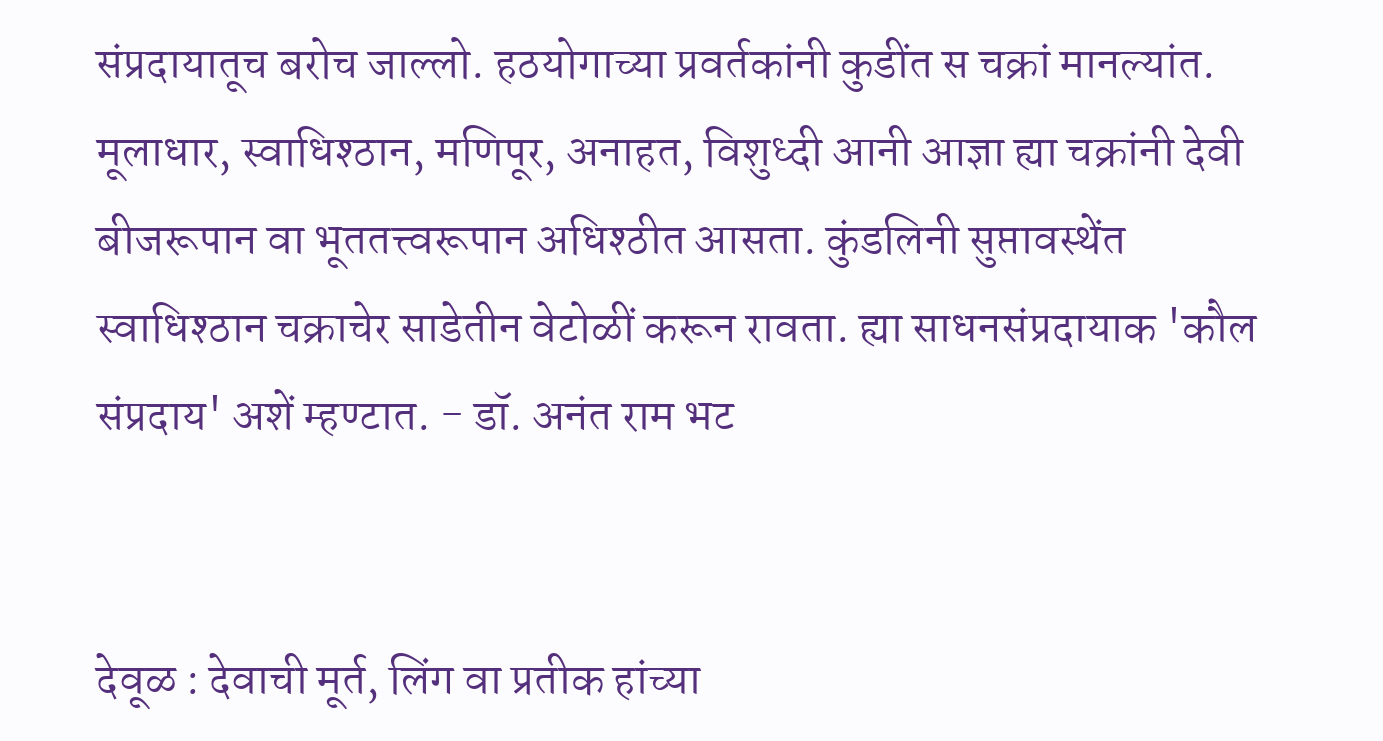संप्रदायातूच बरोच जाल्लो. हठयोगाच्या प्रवर्तकांनी कुडींत स चक्रां मानल्यांत. मूलाधार, स्वाधिश्ठान, मणिपूर, अनाहत, विशुध्दी आनी आज्ञा ह्या चक्रांनी देवी बीजरूपान वा भूततत्त्वरूपान अधिश्ठीत आसता. कुंडलिनी सुप्तावस्थेंत स्वाधिश्ठान चक्राचेर साडेतीन वेटोळीं करून रावता. ह्या साधनसंप्रदायाक 'कौल संप्रदाय' अशें म्हण्टात. - डॉ. अनंत राम भट


देवूळ : देवाची मूर्त, लिंग वा प्रतीक हांच्या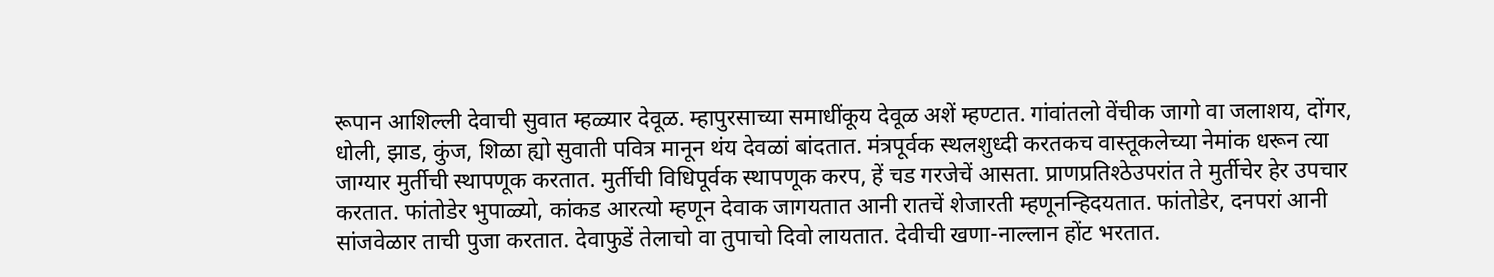रूपान आशिल्ली देवाची सुवात म्हळ्यार देवूळ. म्हापुरसाच्या समाधींकूय देवूळ अशें म्हण्टात. गांवांतलो वेंचीक जागो वा जलाशय, दोंगर, धोली, झाड, कुंज, शिळा ह्यो सुवाती पवित्र मानून थंय देवळां बांदतात. मंत्रपूर्वक स्थलशुध्दी करतकच वास्तूकलेच्या नेमांक धरून त्या जाग्यार मुर्तीची स्थापणूक करतात. मुर्तीची विधिपूर्वक स्थापणूक करप, हें चड गरजेचें आसता. प्राणप्रतिश्ठेउपरांत ते मुर्तीचेर हेर उपचार करतात. फांतोडेर भुपाळ्यो, कांकड आरत्यो म्हणून देवाक जागयतात आनी रातचें शेजारती म्हणूनन्हिदयतात. फांतोडेर, दनपरां आनी सांजवेळार ताची पुजा करतात. देवाफुडें तेलाचो वा तुपाचो दिवो लायतात. देवीची खणा-नाल्लान होंट भरतात.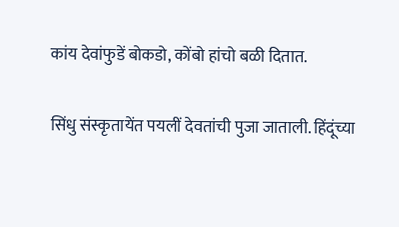कांय देवांफुडें बोकडो, कोंबो हांचो बळी दितात.

सिंधु संस्कृतायेंत पयलीं देवतांची पुजा जाताली. हिंदूंच्या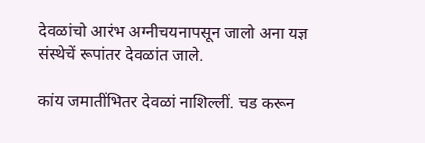देवळांचो आरंभ अग्नीचयनापसून जालो अना यज्ञ संस्थेचें रूपांतर देवळांत जाले.

कांय जमातींभितर देवळां नाशिल्लीं. चड करून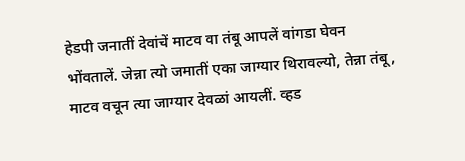हेडपी जनातीं देवांचें माटव वा तंबू आपलें वांगडा घेवन भोंवतालें. जेन्ना त्यो जमातीं एका जाग्यार थिरावल्यो, तेन्ना तंबू, माटव वचून त्या जाग्यार देवळां आयलीं. व्हड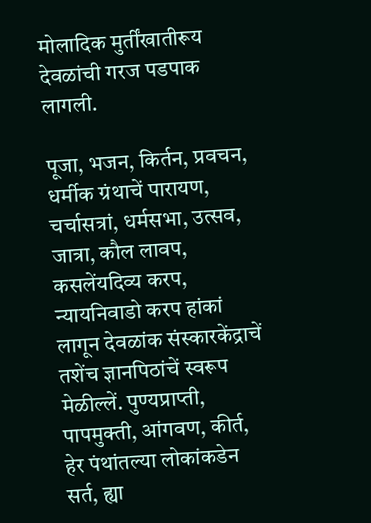मोलादिक मुर्तींखातीरूय देवळांची गरज पडपाक लागली.

पूजा, भजन, किर्तन, प्रवचन, धर्मीक ग्रंथाचें पारायण, चर्चासत्रां, धर्मसभा, उत्सव, जात्रा, कौल लावप, कसलेंयदिव्य करप, न्यायनिवाडो करप हांकां लागून देवळांक संस्कारकेंद्राचें तशेंच ज्ञानपिठांचें स्वरूप मेळील्लें. पुण्यप्राप्ती, पापमुक्ती, आंगवण, कीर्त, हेर पंथांतल्या लोकांकडेन सर्त, ह्या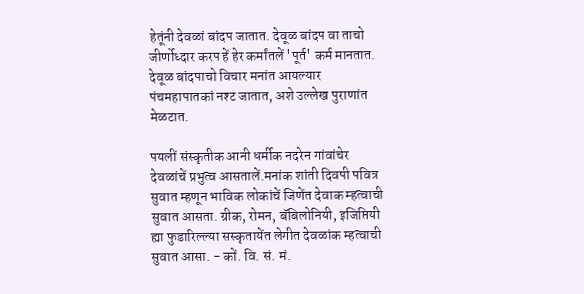हेतूंनी देवळां बांदप जातात. देवूळ बांदप वा ताचो जीर्णोध्दार करप हें हेर कर्मांतलें 'पूर्त' कर्म मानतात. देवूळ बांदपाचो विचार मनांत आयल्यार पंचमहापातकां नश्ट जातात, अशे उल्लेख पुराणांत मेळटात.

पयलीं संस्कृतीक आनी धर्मीक नदरेन गांवांचेर देवळांचें प्रभुत्व आसतालें.मनांक शांती दिवपी पवित्र सुवात म्हणून भाविक लोकांचें जिणेंत देवाक म्हत्वाची सुवात आसता. ग्रीक, रोमन, बॅबिलोनियी, इजिप्तियी ह्या फुडारिल्ल्या सस्कृतायेंत लेगीत देवळांक म्हत्वाची सुवात आसा. - कों. वि. सं. मं.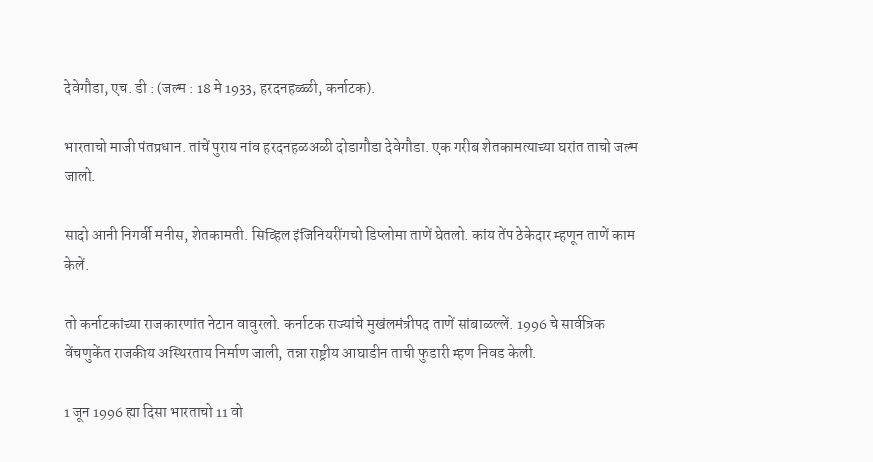देवेगौडा, एच. डी : (जल्म : 18 मे 1933, हरदनहळ्ळी, कर्नाटक).

भारताचो माजी पंतप्रधान. तांचें पुराय नांव हरदनहळअळी दोडागौडा देवेगौडा. एक गरीब शेतकामत्याच्या घरांत ताचो जल्म जालो.

सादो आनी निगर्वी मनीस, शेतकामती. सिव्हिल इंजिनियरींगचो डिप्लोमा ताणें घेतलो. कांय तेंप ठेकेदार म्हणून ताणें काम केलें.

तो कर्नाटकांच्या राजकारणांत नेटान वावुरलो. कर्नाटक राज्यांचे मुखंलमंत्रीपद ताणें सांबाळल्लें. 1996 चे सार्वत्रिक वेंचणुकेंत राजकीय अस्थिरताय निर्माण जाली, तन्ना राष्ट्रीय आघाडीन ताची फुडारी म्हण निवड केली.

1 जून 1996 ह्या दिसा भारताचो 11 वो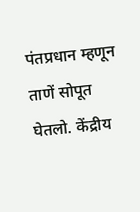पंतप्रधान म्हणून ताणें सोपूत घेतलो. केंद्रीय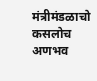मंत्रीमंडळाचो कसलोच अणभव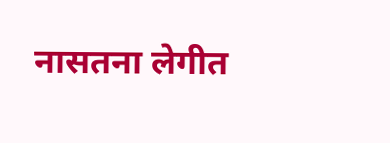नासतना लेगीत